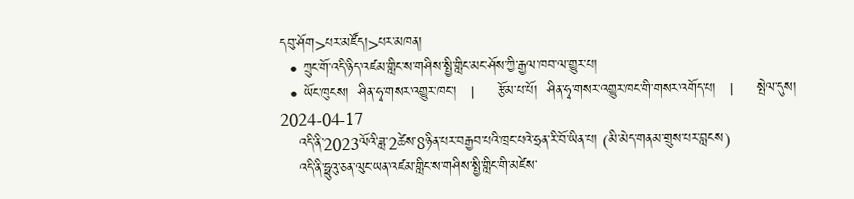དབུ་ཤོག>པར་མཛོད།>པར་མཁན།
  • ཀྲུང་གོ་འདི་ཉིད་འཛམ་གླིང་ས་གཤིས་སྤྱི་གླིང་མང་ཤོས་ཀྱི་རྒྱལ་ཁབ་ལ་གྱུར་པ།
  • ཡོང་ཁུངས།  ཤིན་ཧྭ་གསར་འགྱུར་ཁང་།   |     རྩོམ་པ་པོ།  ཤིན་ཧྭ་གསར་འགྱུར་ཁང་གི་གསར་འགོད་པ།   |     སྤེལ་དུས།  2024-04-17
    འདི་ནི་2023ལོའི་ཟླ་2ཚེས་8ཉིན་པར་བརྒྱབ་པའི་ཁྲང་པའེ་ཧྲན་རི་བོ་ཡིན་པ། (མི་མེད་གནམ་གྲུས་པར་བླངས)
    འདི་ནི་ཧྥུའུ་ཅན་ལུང་ཡན་འཛམ་གླིང་ས་གཤིས་སྤྱི་གླིང་གི་མཛེས་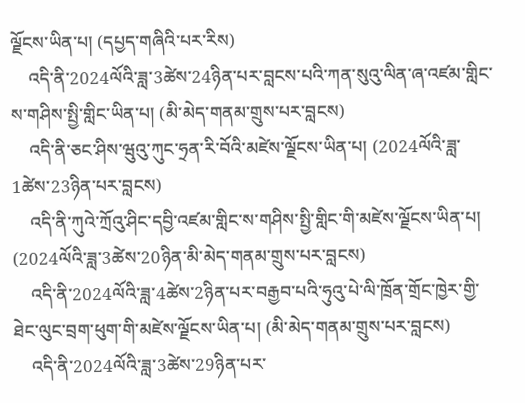ལྗོངས་ཡིན་པ། (དཔྱད་གཞིའི་པར་རིས)
    འདི་ནི་2024ལོའི་ཟླ་3ཚེས་24ཉིན་པར་བླངས་པའི་ཀན་སུའུ་ལིན་ཞ་འཛམ་གླིང་ས་གཤིས་སྤྱི་གླིང་ཡིན་པ། (མི་མེད་གནམ་གྲུས་པར་བླངས)
    འདི་ནི་ཅང་ཤིས་ཝུའུ་ཀུང་ཧྲན་རི་བོའི་མཛེས་ལྗོངས་ཡིན་པ། (2024ལོའི་ཟླ་1ཚེས་23ཉིན་པར་བླངས)
    འདི་ནི་ཀུའེ་ཀྲོའུ་ཤིང་དབྱི་འཛམ་གླིང་ས་གཤིས་སྤྱི་གླིང་གི་མཛེས་ལྗོངས་ཡིན་པ། (2024ལོའི་ཟླ་3ཚེས་20ཉིན་མི་མེད་གནམ་གྲུས་པར་བླངས)
    འདི་ནི་2024ལོའི་ཟླ་4ཚེས་2ཉིན་པར་བརྒྱབ་པའི་ཧུའུ་པེ་ལི་ཁྲོན་གྲོང་ཁྱེར་གྱི་ཐེང་ལུང་བྲག་ཕུག་གི་མཛེས་ལྗོངས་ཡིན་པ། (མི་མེད་གནམ་གྲུས་པར་བླངས)
    འདི་ནི་2024ལོའི་ཟླ་3ཚེས་29ཉིན་པར་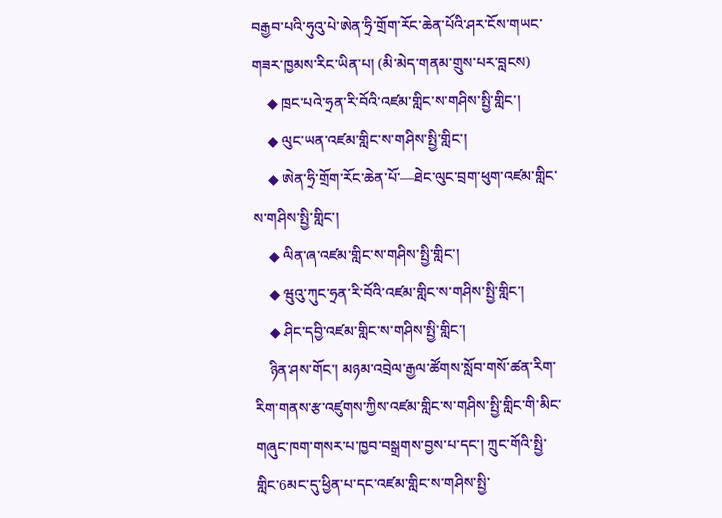བརྒྱབ་པའི་ཧུའུ་པེ་ཨེན་ཧྲི་གྲོག་རོང་ཆེན་པོའི་ཤར་ངོས་གཡང་གཟར་ཁྱམས་རིང་ཡིན་པ། (མི་མེད་གནམ་གྲུས་པར་བླངས)
    ◆ ཁྲང་པའེ་ཧྲན་རི་བོའི་འཛམ་གླིང་ས་གཤིས་སྤྱི་གླིང་།
    ◆ ལུང་ཡན་འཛམ་གླིང་ས་གཤིས་སྤྱི་གླིང་།
    ◆ ཨེན་ཧྲི་གྲོག་རོང་ཆེན་པོ་—ཐེང་ལུང་བྲག་ཕུག་འཛམ་གླིང་ས་གཤིས་སྤྱི་གླིང་།
    ◆ ལིན་ཞ་འཛམ་གླིང་ས་གཤིས་སྤྱི་གླིང་།
    ◆ ཝུའུ་ཀུང་ཧྲན་རི་བོའི་འཛམ་གླིང་ས་གཤིས་སྤྱི་གླིང་།
    ◆ ཤིང་དབྱི་འཛམ་གླིང་ས་གཤིས་སྤྱི་གླིང་།
    ཉིན་ཤས་གོང་། མཉམ་འབྲེལ་རྒྱལ་ཚོགས་སློབ་གསོ་ཚན་རིག་རིག་གནས་རྩ་འཛུགས་ཀྱིས་འཛམ་གླིང་ས་གཤིས་སྤྱི་གླིང་གི་མིང་གཞུང་ཁག་གསར་པ་ཁྱབ་བསྒྲགས་བྱས་པ་དང་། ཀྲུང་གོའི་སྤྱི་གླིང་6མང་དུ་ཕྱིན་པ་དང་འཛམ་གླིང་ས་གཤིས་སྤྱི་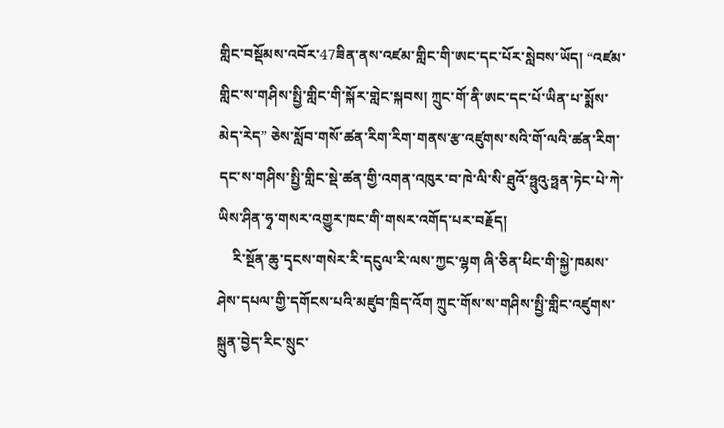གླིང་བསྡོམས་འབོར་47ཟིན་ནས་འཛམ་གླིང་གི་ཨང་དང་པོར་སླེབས་ཡོད། “འཛམ་གླིང་ས་གཤིས་སྤྱི་གླིང་གི་སྐོར་གླེང་སྐབས། ཀྲུང་གོ་ནི་ཨང་དང་པོ་ཡིན་པ་སྨོས་མེད་རེད” ཅེས་སློབ་གསོ་ཚན་རིག་རིག་གནས་རྩ་འཛུགས་སའི་གོ་ལའི་ཚན་རིག་དང་ས་གཤིས་སྤྱི་གླིང་སྡེ་ཚན་གྱི་འགན་འཁུར་བ་ཁེ་ལི་སི་ཐུའོ་ཧྥུའུ·ཧྥན་ཏེང་པེ་ཀེ་ཡིས་ཤིན་ཧྭ་གསར་འགྱུར་ཁང་གི་གསར་འགོད་པར་བརྗོད།
    རི་སྔོན་ཆུ་དྭངས་གསེར་རི་དངུལ་རི་ལས་ཀྱང་ལྷག ཞི་ཅིན་ཕིང་གི་སྐྱེ་ཁམས་ཤེས་དཔལ་གྱི་དགོངས་པའི་མཛུབ་ཁྲིད་འོག ཀྲུང་གོས་ས་གཤིས་སྤྱི་གླིང་འཛུགས་སྐྲུན་བྱེད་རིང་སྲུང་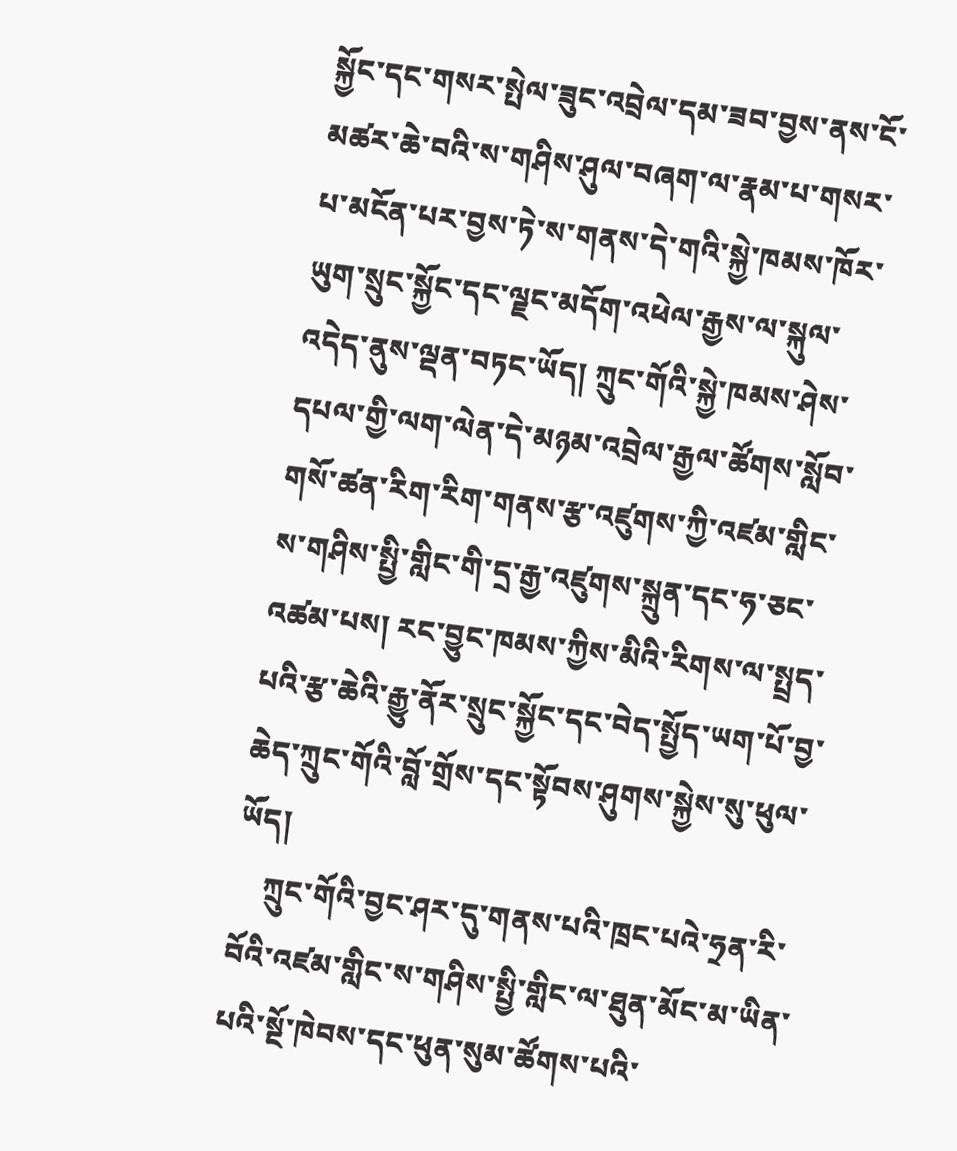སྐྱོང་དང་གསར་སྤེལ་ཟུང་འབྲེལ་དམ་ཟབ་བྱས་ནས་ངོ་མཚར་ཆེ་བའི་ས་གཤིས་ཤུལ་བཞག་ལ་རྣམ་པ་གསར་པ་མངོན་པར་བྱས་ཏེ་ས་གནས་དེ་གའི་སྐྱེ་ཁམས་ཁོར་ཡུག་སྲུང་སྐྱོང་དང་ལྗང་མདོག་འཕེལ་རྒྱས་ལ་སྐུལ་འདེད་ནུས་ལྡན་བཏང་ཡོད། ཀྲུང་གོའི་སྐྱེ་ཁམས་ཤེས་དཔལ་གྱི་ལག་ལེན་དེ་མཉམ་འབྲེལ་རྒྱལ་ཚོགས་སློབ་གསོ་ཚན་རིག་རིག་གནས་རྩ་འཛུགས་ཀྱི་འཛམ་གླིང་ས་གཤིས་སྤྱི་གླིང་གི་དྲ་རྒྱ་འཛུགས་སྐྲུན་དང་ཧ་ཅང་འཚམ་པས། རང་བྱུང་ཁམས་ཀྱིས་མིའི་རིགས་ལ་སྤྲད་པའི་རྩ་ཆེའི་རྒྱུ་ནོར་སྲུང་སྐྱོང་དང་བེད་སྤྱོད་ཡག་པོ་བྱ་ཆེད་ཀྲུང་གོའི་བློ་གྲོས་དང་སྟོབས་ཤུགས་སྐྱེས་སུ་ཕུལ་ཡོད།
    ཀྲུང་གོའི་བྱང་ཤར་དུ་གནས་པའི་ཁྲང་པའེ་ཧྲན་རི་བོའི་འཛམ་གླིང་ས་གཤིས་སྤྱི་གླིང་ལ་ཐུན་མོང་མ་ཡིན་པའི་སྔོ་ཁེབས་དང་ཕུན་སུམ་ཚོགས་པའི་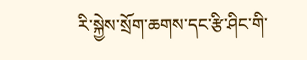རི་སྐྱེས་སྲོག་ཆགས་དང་རྩི་ཤིང་གི་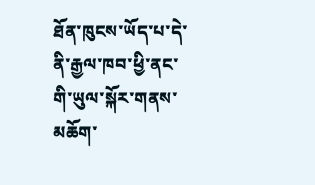ཐོན་ཁུངས་ཡོད་པ་དེ་ནི་རྒྱལ་ཁབ་ཕྱི་ནང་གི་ཡུལ་སྐོར་གནས་མཆོག་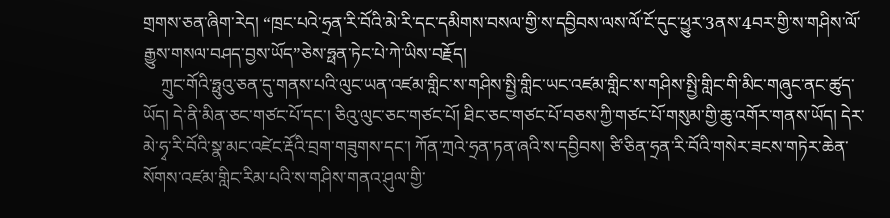གྲགས་ཅན་ཞིག་རེད། “ཁྲང་པའེ་ཧྲན་རི་བོའི་མེ་རི་དང་དམིགས་བསལ་གྱི་ས་དབྱིབས་ལས་ལོ་ངོ་དུང་ཕྱུར་3ནས་4བར་གྱི་ས་གཤིས་ལོ་རྒྱུས་གསལ་བཤད་བྱས་ཡོད”ཅེས་ཧྥན་ཏེང་པེ་ཀེ་ཡིས་བརྗོད།
    ཀྲུང་གོའི་ཧྥུའུ་ཅན་དུ་གནས་པའི་ལུང་ཡན་འཛམ་གླིང་ས་གཤིས་སྤྱི་གླིང་ཡང་འཛམ་གླིང་ས་གཤིས་སྤྱི་གླིང་གི་མིང་གཞུང་ནང་ཚུད་ཡོད། དེ་ནི་མིན་ཅང་གཙང་པོ་དང་། ཅིའུ་ལུང་ཅང་གཙང་པོ། ཐིང་ཅང་གཙང་པོ་བཅས་ཀྱི་གཙང་པོ་གསུམ་གྱི་ཆུ་འགོར་གནས་ཡོད། དེར་མེ་ཧྭ་རི་བོའི་སྣ་མང་འཛེང་རྡོའི་བྲག་གཟུགས་དང་། ཀོན་ཀྲའེ་ཧྲན་ཏན་ཞའི་ས་དབྱིབས། ཙི་ཅིན་ཧྲན་རི་བོའི་གསེར་ཟངས་གཏེར་ཆེན་སོགས་འཛམ་གླིང་རིམ་པའི་ས་གཤིས་གནའ་ཤུལ་གྱི་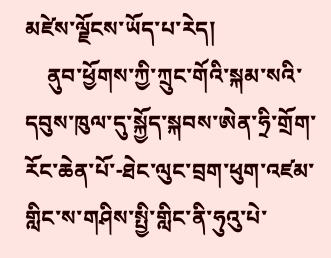མཛེས་ལྗོངས་ཡོད་པ་རེད།
    ནུབ་ཕྱོགས་ཀྱི་ཀྲུང་གོའི་སྐམ་སའི་དབུས་ཁུལ་དུ་སྐྱོད་སྐབས་ཨེན་ཧྲི་གྲོག་རོང་ཆེན་པོ་-ཐེང་ལུང་བྲག་ཕུག་འཛམ་གླིང་ས་གཤིས་སྤྱི་གླིང་ནི་ཧུའུ་པེ་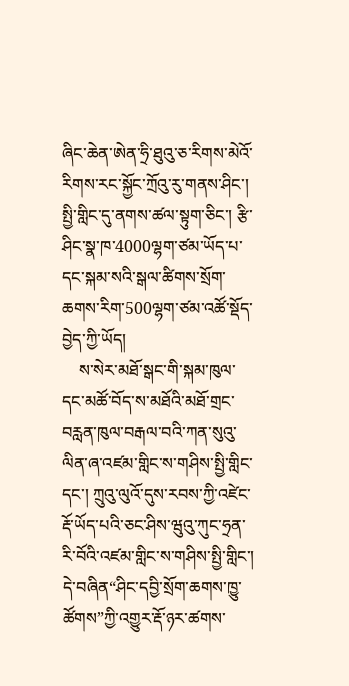ཞིང་ཆེན་ཨེན་ཧྲི་ཐུའུ་ཅ་རིགས་མེའོ་རིགས་རང་སྐྱོང་ཀྲོའུ་རུ་གནས་ཤིང་། སྤྱི་གླིང་དུ་ནགས་ཚལ་སྟུག་ཅིང་། རྩི་ཤིང་སྣ་ཁ་4000ལྷག་ཙམ་ཡོད་པ་དང་སྐམ་སའི་སྒལ་ཚིགས་སྲོག་ཆགས་རིག་500ལྷག་ཙམ་འཚོ་སྡོད་བྱེད་ཀྱི་ཡོད།
    ས་སེར་མཐོ་སྒང་གི་སྐམ་ཁུལ་དང་མཚོ་བོད་ས་མཐོའི་མཐོ་གྲང་བརླན་ཁུལ་བརྒལ་བའི་ཀན་སུའུ་ལིན་ཞ་འཛམ་གླིང་ས་གཤིས་སྤྱི་གླིང་དང་། ཀྲུའུ་ལུའོ་དུས་རབས་ཀྱི་འཛེང་རྡོ་ཡོད་པའི་ཅང་ཤིས་ཝུའུ་ཀུང་ཧྲན་རི་བོའི་འཛམ་གླིང་ས་གཤིས་སྤྱི་གླིང་། དེ་བཞིན“ཤིང་དབྱི་སྲོག་ཆགས་ཁྱུ་ཚོགས”ཀྱི་འགྱུར་རྡོ་ཉར་ཚགས་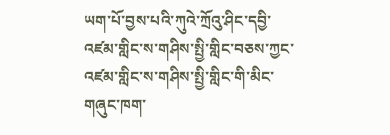ཡག་པོ་བྱས་པའི་ཀུའེ་ཀྲོའུ་ཤིང་དབྱི་འཛམ་གླིང་ས་གཤིས་སྤྱི་གླིང་བཅས་ཀྱང་འཛམ་གླིང་ས་གཤིས་སྤྱི་གླིང་གི་མིང་གཞུང་ཁག་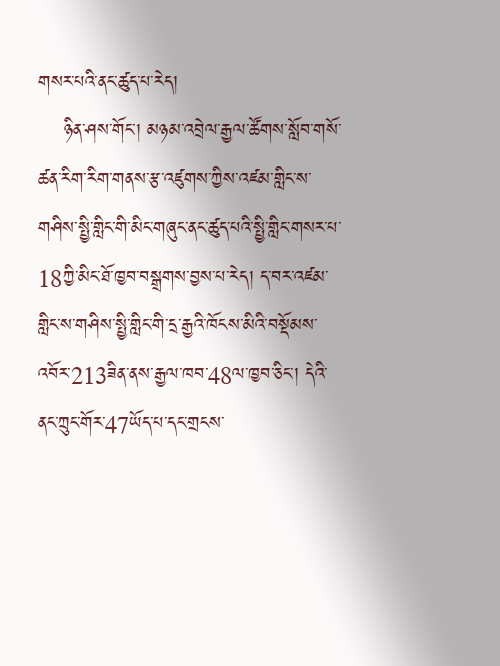གསར་པའི་ནང་ཚུད་པ་རེད།
    ཉིན་ཤས་གོང་། མཉམ་འབྲེལ་རྒྱལ་ཚོགས་སློབ་གསོ་ཚན་རིག་རིག་གནས་རྩ་འཛུགས་ཀྱིས་འཛམ་གླིང་ས་གཤིས་སྤྱི་གླིང་གི་མིང་གཞུང་ནང་ཚུད་པའི་སྤྱི་གླིང་གསར་པ་18ཀྱི་མིང་ཐོ་ཁྱབ་བསྒྲགས་བྱས་པ་རེད། ད་བར་འཛམ་གླིང་ས་གཤིས་སྤྱི་གླིང་གི་དྲ་རྒྱའི་ཁོངས་མིའི་བསྡོམས་འབོར་213ཟིན་ནས་རྒྱལ་ཁབ་48ལ་ཁྱབ་ཅིང་། དེའི་ནང་ཀྲུང་གོར་47ཡོད་པ་དང་གྲངས་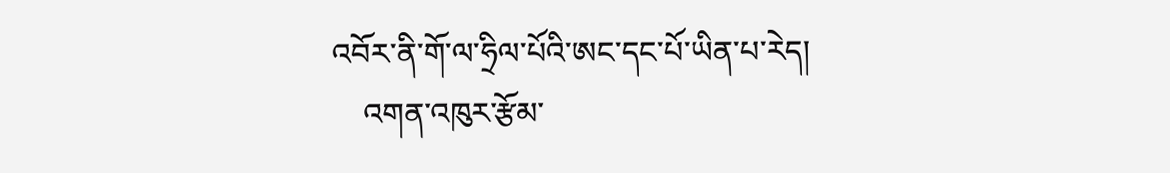འབོར་ནི་གོ་ལ་ཧྲིལ་པོའི་ཨང་དང་པོ་ཡིན་པ་རེད།
    འགན་འཁུར་རྩོམ་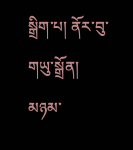སྒྲིག་པ། ནོར་བུ་གཡུ་སྒྲོན།
མཉམ་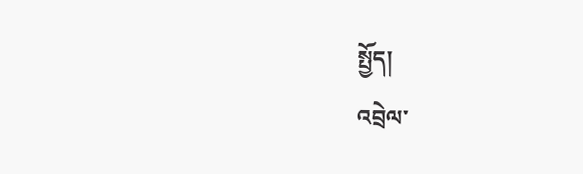སྤྱོད།
འབྲེལ་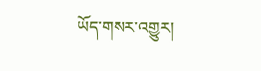ཡོད་གསར་འགྱུར།